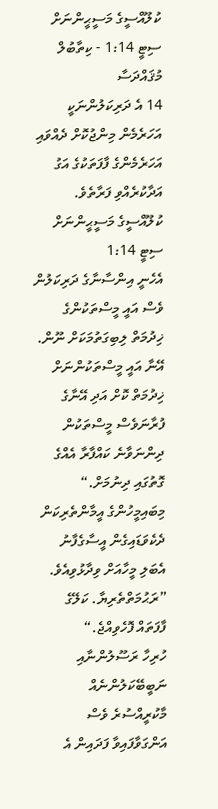ކުލޫއްސީގެ މަސީޙީންނަށް ސިޓީ 1:14 - ކިތާބުލް މުޤައްދަސާ
14 އެ ދަރިކަލުންނަކީ އަހަރެމެން މިންޖުކޮށް ދެއްވައި އަހަރެމެންގެ ފާފަތަކުގެ އަގު އަދާކުރެއްވި ފަރާތެވެ.
ކުލޫއްސީގެ މަސީޙީންނަށް ސިޓީ 1:14
އެހެނީ އިންސާނާގެ ދަރިކަލުން ވެސް އައީ މީސްތަކުންގެ ޚިދުމަތް ލިބިގަތުމަކަށް ނޫން. އޭނާ އައީ މީސްތަކުންނަށް ޚިދުމަތް ކޮށް އަދި އޭނާގެ ފުރާނަވެސް މީސްތަކުން ދިންނަވާނެ ކައްފާރާ އެއްގެ ގޮތުގައި ދިނުމަށް.“
މިބައިމީހުންގެ އީމާންތެރިކަން ދެކެވަޑައިގެން އީސާގެފާނު އެބަލި މީހާއަށް ވިދާޅުވިއެވެ. ”ރަޙުމަތްތެރިޔާ. ކަލޭގެ ފާފަތައް ފޮހެވިއްޖެ.“
ހުރިހާ ރަސޫލުންނާއި ނަބީބޭކަލުންނެއް މާކުރީއްސުރެ ވެސް އަންގަވާފައިވާ ފަދައިން އެ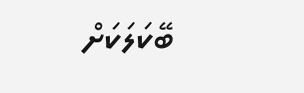ބޭކަލަކަށް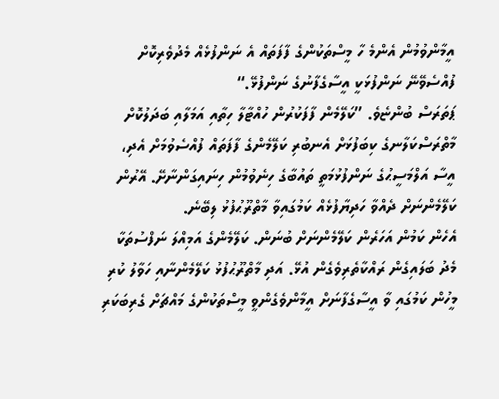އީމާންވުމުން އެންމެ ހާ މީސްތަކުންގެ ފާފަތައް އެ ނަންފުޅެއް މެދުވެރިކޮށް ފުއްސެވޭނޭ ނަންފުޅަކީ އީސާގެފާނުގެ ނަންފުޅޭ.“
ޕަތަރަސް ބުންޏެވެ. ”ކަލޭމެން ފާފަކުރުން ހުއްޓާލާ ހިތާއި އަމަލާއި ބަދަލުކޮށް މާތްރަސްކަލާނގެ ކިބަފުޅަށް އެނބުރި ކަލޭމެންގެ ފާފަތައް ފުއްސެވުމަށް އެދި، އީސާ އަލްމަސީޙުގެ ނަންފުޅުމަތީ ތައުބާގެ ހިނެވުމުން ހިނައިގަންނާށޭ. އޭރުން ކަލޭމެންނަށް ދެއްވާ ހަދިޔާފުޅެއް ކަމުގައިވާ މާތްރޫޙުފުޅު ލިބޭނެ.
އެހެން ކަމުން އަހަރެން ކަލޭމެންނަށް ބުނަން. ކަލޭމެންގެ އަމިއްލަ ނަފްސުތަކާ މެދު ބަލައިގެން ރައްކާތެރިވެގެން އުޅޭ. އަދި މާތްރޫޙުފުޅު ކަލޭމެންނާއި ހަވާލު ކުރި މީހުން ކަމުގައި ވާ އީސާގެފާނަށް އީމާންވެގެންވީ މީސްތަކުންގެ މައްޗަށް ގެރިބަކަރި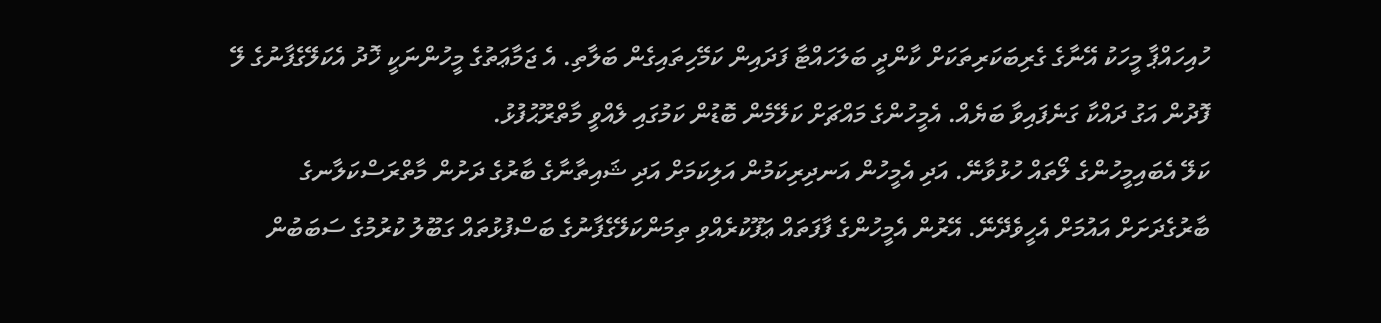ހުއިހައްޕާ މީހަކު އޭނާގެ ގެރިބަކަރިތަކަށް ކާންދީ ބަލަހައްޓާ ފަދައިން ކަމޭހިތައިގެން ބަލާތި. އެ ޖަމާޢަތުގެ މީހުންނަކީ ޚޮދު އެކަލޭގެފާނުގެ ލޭ ފޮދުން އަގު ދައްކާ ގަނެފައިވާ ބަޔެއް. އެމީހުންގެ މައްޗަށް ކަލޭމެން ބޮޑުން ކަމުގައި ލެއްވީ މާތްރޫޙުފުޅު.
ކަލޭ އެބައިމީހުންގެ ލޯތައް ހުޅުވާނޭ. އަދި އެމީހުން އަނދިރިކަމުން އަލިކަމަށް އަދި ޝައިތާނާގެ ބާރުގެ ދަށުން މާތްރަސްކަލާނގެ ބާރުގެދަށަށް އައުމަށް އެހީވެދޭނޭ. އޭރުން އެމީހުންގެ ފާފަތައް ޢަފޫކުރެއްވި ތިމަންކަލޭގެފާނުގެ ބަސްފުޅުތައް ގަބޫލު ކުރުމުގެ ސަބަބުން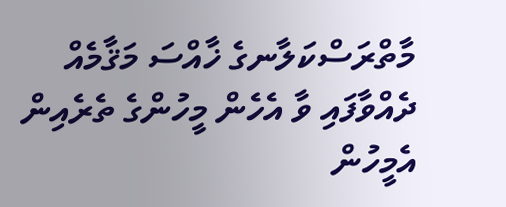މާތްރަސްކަލާނގެ ޚާއްސަ މަޤާމެއް ދެއްވާފައި ވާ އެހެން މީހުންގެ ތެރެއިން އެމީހުން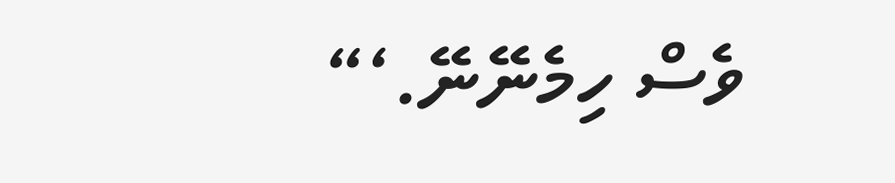ވެސް ހިމެނޭނޭ.‘“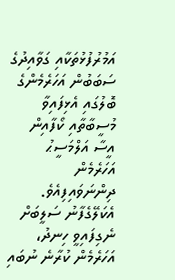އަމުރުފުޅުތަކާއި ގަވާއިދުގެ ސަބަބުން އަހަރެމެންގެ ބޮލުގައި އެޅިފައިވާ މުސީބާތާއި ކޯފާއިން އީސާ އަލްމަސީޙު އަހަރެމެން ދިންނަވައިފިއެވެ. އެކަލޭގެފާނު ސަލީބަށް ނެގިފައިވީ ހިނދު، އަހަރެމެން ކުރާނެ ނުބައި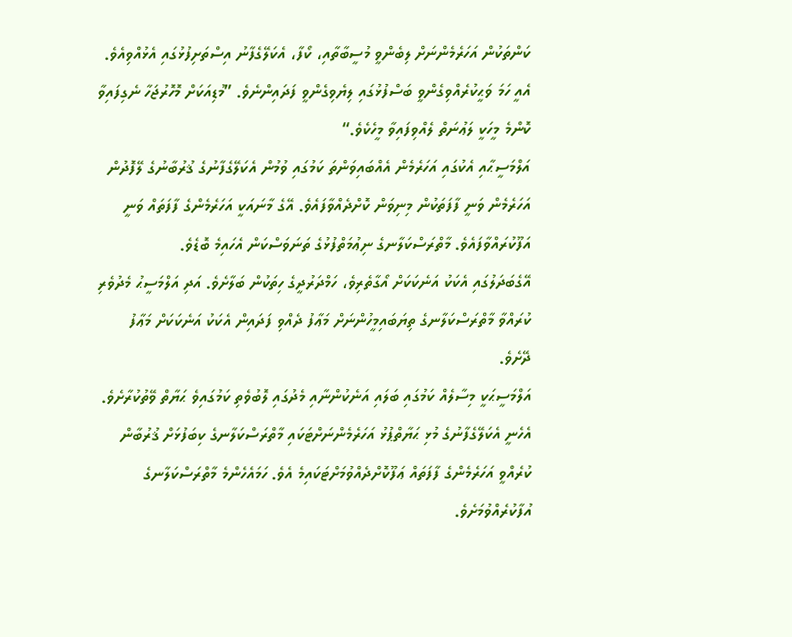ކަންތަކުން އަހަރެމެންނަށް ލިބެންވީ މުސީބާތާއި، ކޯފާ، އެކަލޭގެފާނު އިސްތަށިފުޅުގައި އެޅުއްވިއެވެ. އެއީ ހަމަ ވަޙީކުރެއްވިގެންވީ ބަސްފުޅުގައި ލިޔެވިގެންވީ ފަދައިންނެވެ. ”މުޑިއަކަށް މޮހޮރުޖަހާ ނެގިފައިވާ ކޮންމެ މީހަކީ ލަޢުނަތް ލެއްވިފައިވާ މީހެކެވެ.“
އަލްމަސީޙާއި އެކުގައި އަހަރެމެން އެއްބައިވަންތަ ކަމުގައި ވުމުން އެކަލޭގެފާނުގެ ޤުރުބާނުގެ ލޭފޮދުން އަހަރެމެން ވަނީ ފާފަތަކުން މިނިވަން ކޮށްދެއްވާފައެވެ. އޭގެ މާނައަކީ އަހަރެމެންގެ ފާފަތައް ވަނީ އަފޫކުރައްވާފައެވެ. މާތްރަސްކަލާނގެ ނިޢުމަތްފުޅުގެ ތަނަވަސްކަން އެހައިމެ ބޮޑެވެ.
އޭގެބަދަލުގައި އެކަކު އަނެކަކަށް އޯގާތެރިވެ، ހަމްދަރުދީގެ ހިތަކުން ބަލާށެވެ. އަދި އަލްމަސީޙު މެދުވެރި ކުރައްވާ މާތްރަސްކަލާނގެ ތިޔަބައިމީހުންނަށް މަޢާފު ދެއްވި ފަދައިން އެކަކު އަނެކަކަށް މަޢާފު ދޭށެވެ.
އަލްމަސީޙަކީ މިސާލެއް ކަމުގައި ބަލައި އަނެކުންނާއި މެދުގައި ލޮބުވެތި ކަމުގައިވެ ޙަޔާތް ވޭތުކުރާށެވެ. އެހެނީ އެކަލޭގެފާނުގެ މުޅި ޙަޔާތްޕުޅު އަހަރެމެންނަށްޓަކައި މާތްރަސްކަލާނގެ ކިބަފުޅަށް ޤުރުބާން ކުރެއްވީ އަހަރެމެންގެ ފާފަތައް ޢަފޫކޮށްދެއްވުމަށްޓަކައިމެ އެވެ. ހަމައެހެންމެ މާތްރަސްކަލާނގެ އުފާކުރެއްވުމަށެވެ.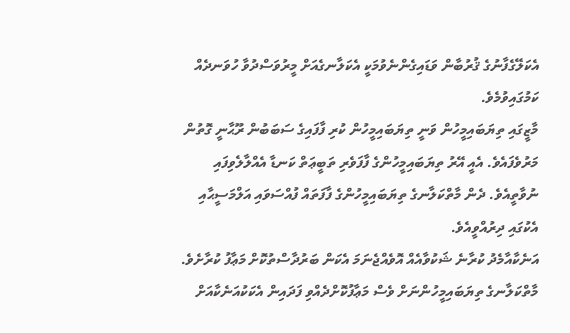އެކަލޭގެފާނުގެ ޤުރުބާން ވަޑައިގެންނެވުމަކީ އެކަލާނގެއަށް މީރުވަސްދުވާ ހުވަނދެއް ކަމުގައިވުމެވެ.
މާޒީގައި ތިޔަބައިމީހުން ވަނީ ތިޔަބައިމީހުން ކުރި ފާފައިގެ ސަބަބުން ރޫޙާނީ ގޮތުން މަރުވެފައެވެ. އެއީ އޭރު ތިޔަބައިމީހުންގެ ފާފަވެރި ތަބީޢަތް ކަނޑާ އެއްލާލެވިފައި ނުވާތީއެވެ. ދެން މާތްކަލާނގެ ތިޔަބައިމީހުންގެ ފާފަތައް ފުއްސަވައި އަލްމަސީޙާއި އެކުގައި ދިރުއްވީއެވެ.
އަނެކާއާމެދު ކުރާނެ ޝަކުވާއެއް އޮވެއްޖެނަމަ އެކަން ބަރުދާސްތުކޮށް މަޢާފު ކުރާށެވެ. މާތްކަލާނގެ ތިޔަބައިމީހުންނަށް ވެސް މަޢާފުކޮށްދެއްވި ފަދައިން އެކަކުއަނެކާއަށް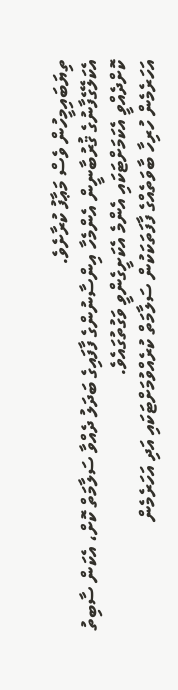ތިޔަބައިމީހުން ވެސް މަޢާފު ކުރާށެވެ.
އެކަލޭގެފާނުގެ ޤުރުބާނީން އެންމެހާ އިންސާނުންގެ ފާފައިގެ ބަދަލު ދެއްވާ ސަލާމަތް ކޮށް، އެކަން ސާބިތު ކޮށްދެއްވީ އެކަމަށްޓަކައި އެންމެ އެކަށީގެންވީ ވަގުތުގައެވެ.
އަހަރެމެން ހުރިހާ ބާވަތެއްގެ ފާފަތަކަކުން ސަލާމަތް ކުރެއްވުމަށްޓަކައި އަދި އަހަރެމެން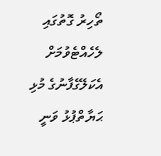ތޯހިރު ގޮތުގައި ލެހެއްޓެވުމަށް އެކަލޭގެފާނުގެ މުޅި ޙަޔާތްޕުޅު ވަނީ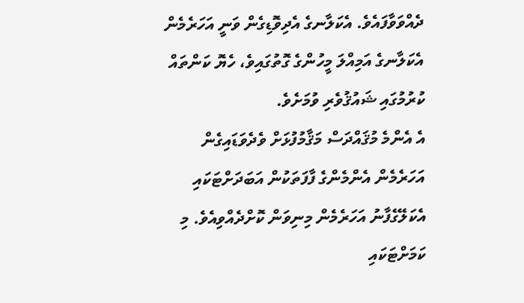ދެއްވަވާފައެވެ. އެކަލާނގެ އެދިވޮޑިގެން ވަނީ އަހަރެމެން އެކަލާނގެ އަމިއްލަ މީހުންގެ ގޮތުގައިވެ، ހެޔޮ ކަންތައް ކުރުމުގައި ޝައުޤުވެރި ވުމަށެވެ.
އެ އެންމެ މުޤައްދަސް މަޤާމުފުޅަށް ވެދެވަޑައިގެން އަހަރެމެން އެންމެންގެ ފާފަތަކުން އަބަދަށްޓަކައި އެކަލޭގެފާނު އަހަރެމެން މިނިވަން ކޮށްދެއްވިއެވެ. މި ކަމަށްޓަކައި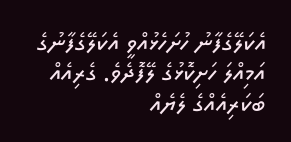އެކަލޭގެފާނު ހުށަހެޅުއްވީ އެކަލޭގެފާނުގެ އަމިއްލަ ހަށިކޮޅުގެ ލޭފޮދެވެ. ގެރިއެއް ބަކަރިއެއްގެ ލެޔެއް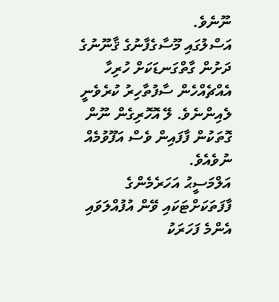ނޫނެވެ.
އަސްލުގައި މޫސާގެފާނުގެ ޤާނޫނުގެ ދަށުން ގާތްގަނޑަކަށް ހުރިހާ އެއްޗެއްހެން ސާފުތާހިރު ކުރެވެނީ ލެއިންނެވެ. ލޭ އޮހޮރިގެން ނޫން ގޮތަކުން ފާފައިން ވެސް އަފޫވުމެއް ނުވެއެވެ.
އަލްމަސީޙު އަހަރެމެންގެ ފާފަތަކަށްޓަކައި ވޭން އުފުއްލަވައި އެންމެ ފަހަރަކު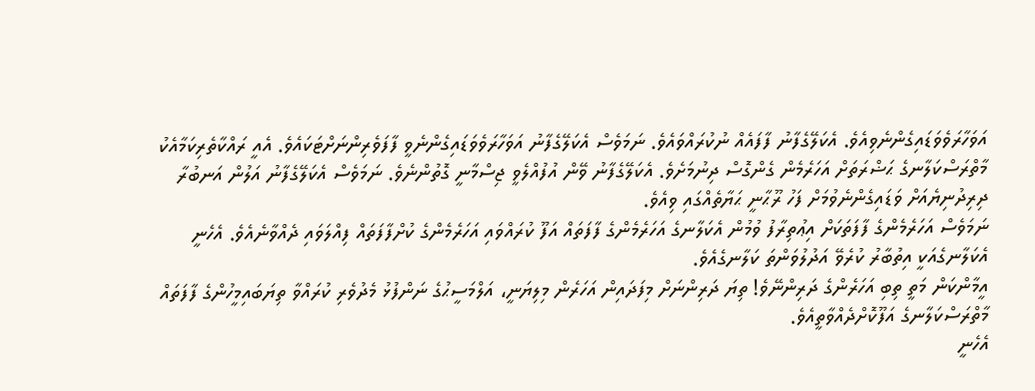އަވަހާރަވެވަޑައިގެންނެވިއެވެ. އެކަލޭގެފާނު ފާފައެއް ނުކުރައްވައެވެ. ނަމަވެސް އެކަލޭގެފާނު އަވަހާރަވެވަޑައިގެންނެވީ ފާފަވެރިންނަށްޓަކައެވެ. އެއީ ރައްކާތެރިކަމާއެކު މާތްރަސްކަލާނގެ ޙަޟްރަތަށް އަހަރެމެން ގެންގޮސް ދިނުމަށެވެ. އެކަލޭގެފާނު ވޭން އުފުއްލެވީ ޖިސްމާނީ ގޮތުންނެވެ. ނަމަވެސް އެކަލޭގެފާނު އަލުން އަނބުރާ ދިރިދުނިޔެއަށް ވަޑައިގެންނެވުމަށް ފަހު ރޫޙާނީ ޙަޔާތެއްގައި ވިއެވެ.
ނަމަވެސް އަހަރެމެންގެ ފާފަތަކަށް އިޢުތިރާފު ވުމުން އެކަލާނގެ އަހަރެމެންގެ ފާފަތައް އަފޫ ކުރައްވައި އަހަރެމެންގެ ކުށްފާފަތައް ފިއްލަވައި ދެއްވާނެއެވެ. އެހެނީ އެކަލާނގެއަކީ އިތުބާރު ކުރެވޭ އަދުލުވަންތަ ކަލާނގެއެވެ.
އީމާންކަން މަތީ ތިބި އަހަރެންގެ ދަރިންނޭވެ! ތިޔަ ދަރިންނަށް މިފަދައިން އަހަރެން މިލިޔަނީ، އަލްމަސީޙުގެ ނަންފުޅު މެދުވެރި ކުރައްވާ ތިޔަބައިމީހުންގެ ފާފަތައް މާތްރަސްކަލާނގެ އަފޫކޮށްދެއްވާތީއެވެ.
އެހެނީ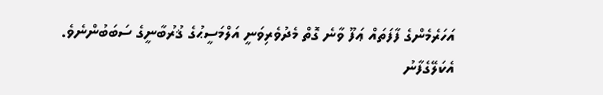އަހަރެމެންގެ ފާފަތައް ޢަފޫ ވާނެ ގޮތް މެދުވެރިވަނީ އަލްމަސީޙުގެ ޤުރުބާނީގެ ސަބަބުންނެވެ. އެކަލޭގެފާނު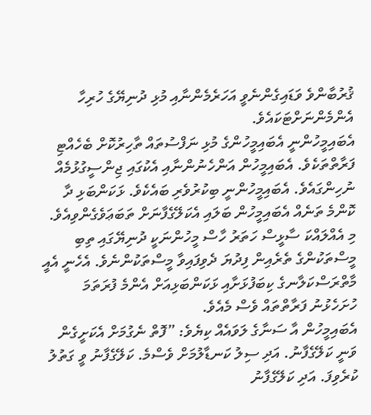ޤުރުބާންވެ ވަޑައިގެންނެވީ އަހަރެމެންނާއި މުޅި ދުނިޔޭގެ ހުރިހާ އެންމެންނަށްޓަކައެވެ.
އެބައިމީހުންނީ އެބައިމީހުންގެ މުޅި ނަފްސުތައް ތާހިރުކޮށް ބެހެއްޓި ފަރާތްތަކެވެ. އެބައިމީހުން އަންހެނުންނާއި އެކުގައި ޖިންސީގުޅުމެއް ނުހިންގައެވެ. އެބައިމީހުންނީ ބިކުރުވެރި ބައެކެވެ. ޅަކަންބަޅި ދާ ކޮންމެ ތަނެއް އެބައިމީހުން ބަލައި އެކަލޭގެފާނަށް ތަބަޢަވެގެންވިއެވެ. މި އެއްލައްކަ ސާޅީސް ހަތަރު ހާސް މީހުންނަކީ ދުނިޔޭގައި ތިބި މީސްތަކުންގެ ތެރެއިން ފިދުޔަ ދެވިފައިވާ މީސްތަކުންނެވެ. އެހެނީ އެއީ މާތްރަސްކަލާނގެ ކިބަފުޅަށާއި ޅަކަންބަޅިއަށް އެންމެ ފުރަތަމަ ހުށަހެޅުނު ފަރާތްތައް ވެސް މެއެވެ.
އެބައިމީހުން އާ ސަނާގެ ލަވައެއް ކިޔެވެ: ”ފޮތް ނެގުމަށް އެކަށީގެން ވަނީ ކަލޭގެފާނު. އަދި ސިލު ކަނޑާލުމަށް ވެސްމެ. ކަލޭގެފާނު ވީ ގަތުލު ކުރެވިފަ. އަދި ކަލޭގެފާނު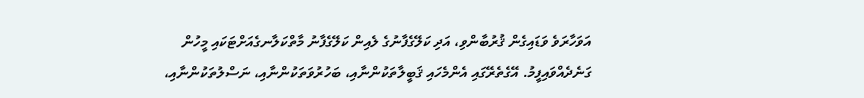އަވަހާރަވެ ވަޑައިގެން ޤުރުބާންވި، އަދި ކަލޭގެފާނުގެ ލެއިން ކަލޭގެފާނު މާތްކަލާނގެއަށްޓަކައި މީހުން ގަނެދެއްވައިފީމު. އޭގެތެރޭގައި އެންމެހައި ޤަބީލާތަކުންނާއި، ބަހުރުވަތަކުންނާއި، ނަސްލުތަކުންނާއި،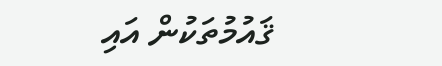ޤައުމުތަކުން އައި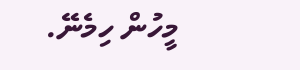މީހުން ހިމެނޭ.